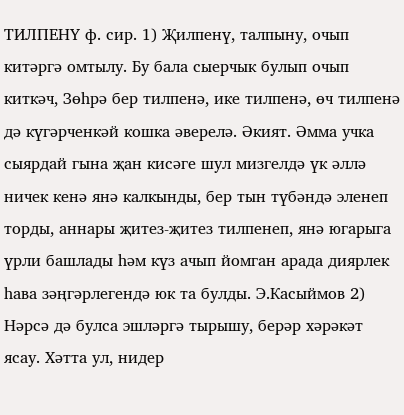ТИЛПЕНҮ ф. сир. 1) Җилпенү, талпыну, очып китәргә омтылу. Бу бала сыерчык булып очып киткәч, Зөһрә бер тилпенә, ике тилпенә, өч тилпенә дә күгәрченкәй кошка әверелә. Әкият. Әмма учка сыярдай гына җан кисәге шул мизгелдә үк әллә ничек кенә янә калкынды, бер тын түбәндә эленеп торды, аннары җитез-җитез тилпенеп, янә югарыга үрли башлады һәм күз ачып йомган арада диярлек һава зәңгәрлегендә юк та булды. Э.Касыймов 2) Нәрсә дә булса эшләргә тырышу, берәр хәрәкәт ясау. Хәтта ул, нидер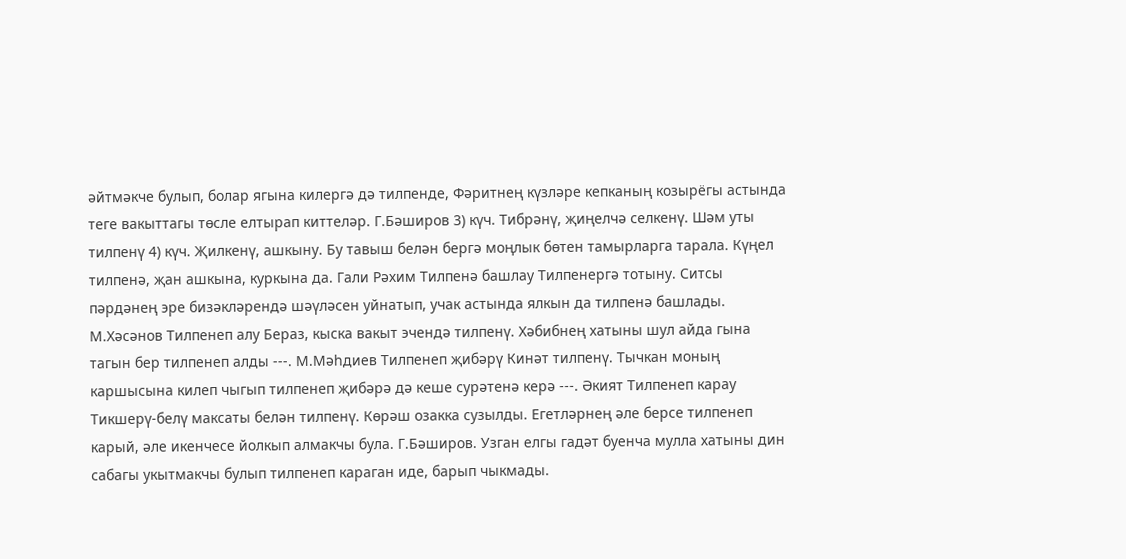әйтмәкче булып, болар ягына килергә дә тилпенде, Фәритнең күзләре кепканың козырёгы астында теге вакыттагы төсле елтырап киттеләр. Г.Бәширов 3) күч. Тибрәнү, җиңелчә селкенү. Шәм уты тилпенү 4) күч. Җилкенү, ашкыну. Бу тавыш белән бергә моңлык бөтен тамырларга тарала. Күңел тилпенә, җан ашкына, куркына да. Гали Рәхим Тилпенә башлау Тилпенергә тотыну. Ситсы пәрдәнең эре бизәкләрендә шәүләсен уйнатып, учак астында ялкын да тилпенә башлады. М.Хәсәнов Тилпенеп алу Бераз, кыска вакыт эчендә тилпенү. Хәбибнең хатыны шул айда гына тагын бер тилпенеп алды ---. М.Мәһдиев Тилпенеп җибәрү Кинәт тилпенү. Тычкан моның каршысына килеп чыгып тилпенеп җибәрә дә кеше сурәтенә керә ---. Әкият Тилпенеп карау Тикшерү-белү максаты белән тилпенү. Көрәш озакка сузылды. Егетләрнең әле берсе тилпенеп карый, әле икенчесе йолкып алмакчы була. Г.Бәширов. Узган елгы гадәт буенча мулла хатыны дин сабагы укытмакчы булып тилпенеп караган иде, барып чыкмады.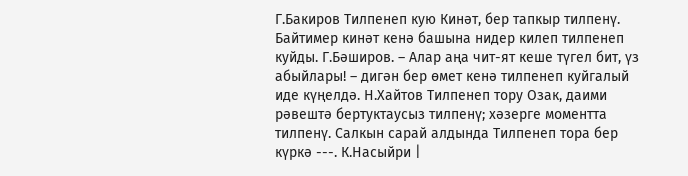Г.Бакиров Тилпенеп кую Кинәт, бер тапкыр тилпенү. Байтимер кинәт кенә башына нидер килеп тилпенеп куйды. Г.Бәширов. – Алар аңа чит-ят кеше түгел бит, үз абыйлары! – дигән бер өмет кенә тилпенеп куйгалый иде күңелдә. Н.Хайтов Тилпенеп тору Озак, даими рәвештә бертуктаусыз тилпенү; хәзерге моментта тилпенү. Салкын сарай алдында Тилпенеп тора бер күркә ---. К.Насыйри |